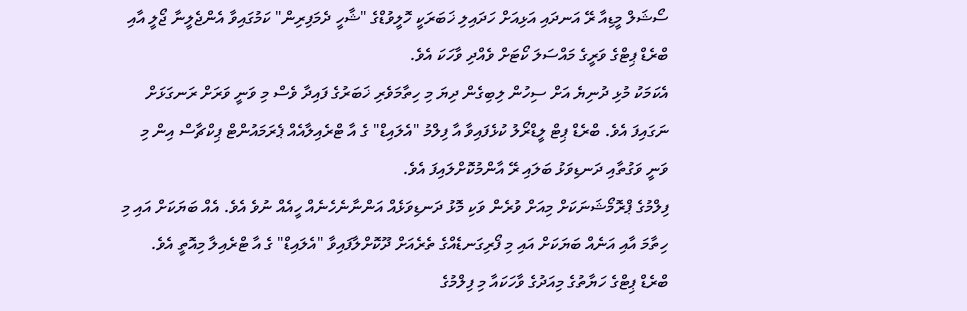ސޯޝަލް މީޑިއާ ރޭ އަނދައި އަޅިއަށް ހަދައިލި ޚަބަރަކީ ހޮލީވުޑްގެ "ޝާހީ ދެމަފިރިން" ކަމުގައިވާ އެންޖެލީނާ ޖޯލީ އާއި ބްރެޑް ޕިޓްގެ ވަރީގެ މައްސަލަ ކޯޓަށް ވެއްދި ވާހަކަ އެވެ.
އެކަމަކު މުޅި ދުނިޔެ އަށް ސިހުން ލިބިގެން ދިޔަ މި ހިތާމަވެރި ޚަބަރުގެ ފައިދާ ވެސް މި ވަނީ ވަރަށް ރަނގަޅަށް ނަގައިފަ އެވެ. ބްރެޑް ޕިޓް ލީޑްރޯލު ކުޅެފައިވާ އާ ފިލްމު "އެލައިޑް" ގެ އާ ޓްރެއިލާއެއް ޕެރަމައުންޓް ޕިކްޗާސް އިން މި ވަނީ ވަގުތާއި ދަނޑިވަޅު ބަލައި ރޭ އާންމުކޮށްލައިފަ އެވެ.
ފިލްމުގެ ޕްރޮމޯޝަނަކަށް މިއަށް ވުރެން ވަކި މޮޅު ދަނޑިވަޅެއް އަންނާނެހެނެއް ހީއެއް ނުވެ އެވެ. އެއް ބަޔަކަށް އައި މި ހިތާމަ އާއި އަނެއް ބަޔަކަށް އައި މި ފޯރިގަނޑެއްގެ ތެރެއަށް ދޫކޮށްލާފައިވާ "އެލައިޑް" ގެ އާ ޓްރެއިލާ މިއޮތީ އެވެ.
ބްރެޑް ޕިޓްގެ ހަޔާތުގެ މިއަދުގެ ވާހަކައާ މި ފިލްމުގެ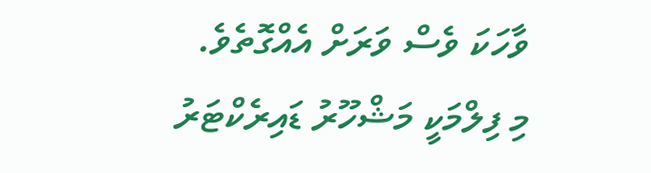ވާހަކަ ވެސް ވަރަށް އެއްގޮތެވެ.
މި ފިލްމަކީ މަޝްހޫރު ޑައިރެކްޓަރު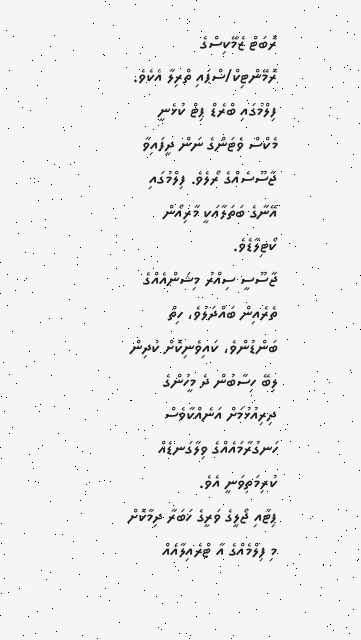ރޮބަޓް ޒެމޭކިސްގެ ރޮމޭންޓިކް/ސްޕައި ތްރިލާ އެކެވެ. ފިލްމުގައި ބްރެޑް ޕިޓް ކުޅެނީ މެކްސް ވެޓަންގެ ނަން ދީފައިވާ ޖާސޫސެއްގެ ރޯލެވެ. ފިލްމުގައި އޭނާގެ ބަތަލާއަކީ މާރިއޯން ކޯޓިލާޑެވެ.
ޖާސޫސީ ސިއްރު މިޝަންއެއްގެ ތެރެއިން ބައްދަލުވެ، ހިތް ބަންޑުންވެ، ކައިވެނިކޮށް ކުދިން ލިބޭ ހިސާބުން ދެ މީހުންގެ ދިރިއުޅުމަށް އަނެއްކާވެސް ހަނގުރާމައެއްގެ ވިލާގަނޑެއް ކުރިމަތިވަނީ އެވެ.
ޕިޓާއި ޖޯލީގެ ވަރީގެ ޚަބަރާ ދިމާކޮށް މި ފިލްމެއްގެ އާ ޓްރެއިލާއެއް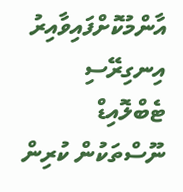އާންމުކޮށްފައިވާއިރު އިނގިރޭސި ޓެބްލޮއިޑް ނޫސްތަކުން ކުރިން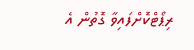ރިޕޯޓްކޮށްފައިވާ ގޮތުން އެ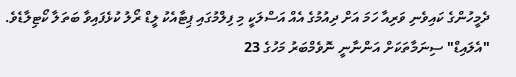ދެމީހުންގެ ކައިވެނި ވަރިއާ ހަމަ އަށް ދިއުމުގެ އެއް އަސްލަކީ މި ފިލްމުގައި ޕިޓާއެކު ލީޑް ރޯލު ކުޅެފައިވާ ބަތަލާ ކޯޓިލާޑެވެ.
"އެލައިޑް" ސިނަމާތަކަށް އަންނާނީ ނޮވެމްބަރު މަހުގެ 23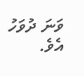ވަނަ ދުވަހު އެވެ.